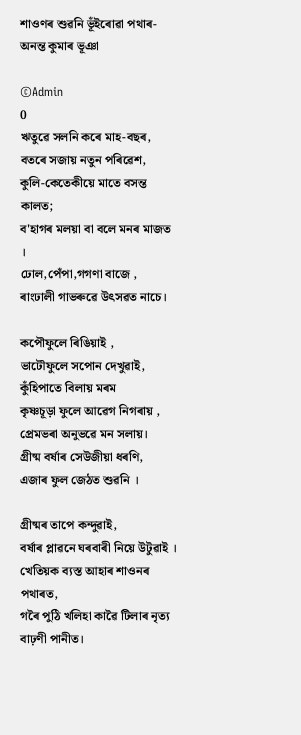শাওণৰ শুৱনি ভূঁ‌ইৰোৱা পথাৰ- অনন্ত কুমাৰ ভূঞা

©Admin
0
ঋতুৱে সলনি কৰে মাহ-বছৰ,
বতৰে সজায় নতুন পৰিৱেশ,
কুলি-কেতেকীয়ে মাতে বসন্ত কালত;
ব'হাগৰ মলয়া বা বলে মনৰ মাজত ।
ঢোল,পেঁ‌পা,গগণা বাজে ,
ৰাংঢালী গাভৰুৱে উৎসৱত নাচে।

কপৌফুলে ৰিঙিয়াই ,
ভাটৌফুলে সপোন দেখুৱাই,
কুঁ‌হিপাতে বিলায় মৰম
কৃষ্ণচূড়া ফুলে আৱেগ নিগৰায় ,
প্ৰেমভৰা অনুভৱে মন সলায়।
গ্ৰীষ্ম বৰ্ষাৰ সেউজীয়া ধৰণি,
এজাৰ ফুল জেঠত শুৱনি ।

গ্ৰীষ্মৰ তাপে কন্দুৱাই,
বৰ্ষাৰ প্লাৱনে ঘৰবাৰী নিয়ে উটুৱাই ।
খেতিয়ক ব্যস্ত আহাৰ শাওনৰ পথাৰত,
গৰৈ পুঠি খলিহা কাৱৈ টিলাৰ নৃত্য
বাঢ়ণী পানীত।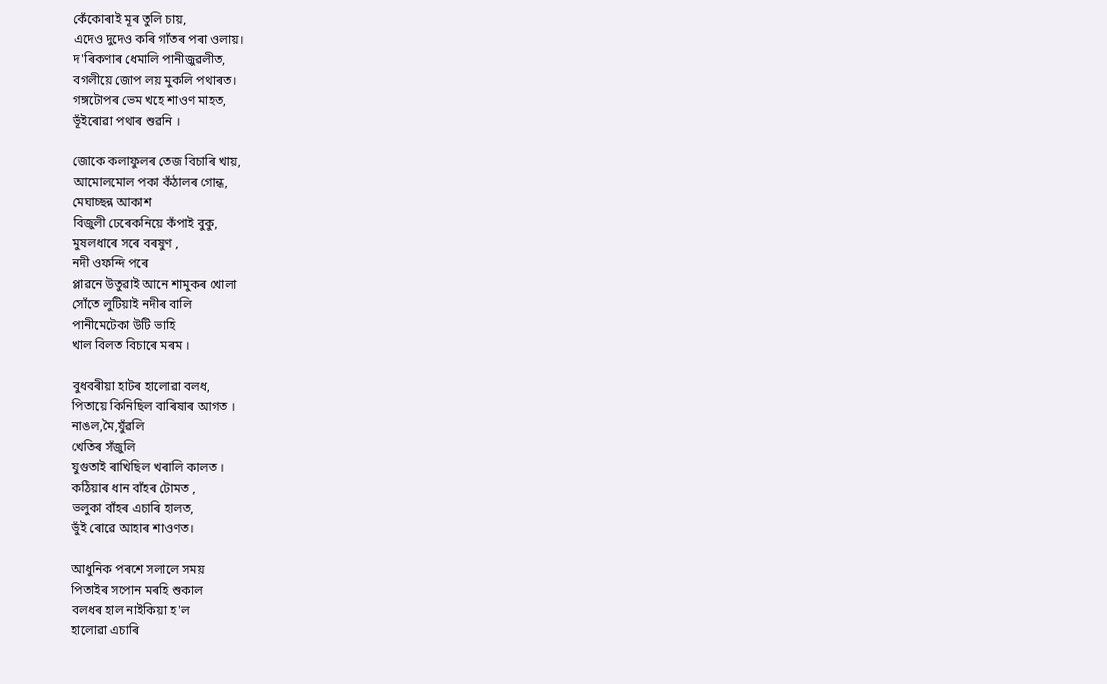কেঁ‌কোৰাই মূৰ তুলি চায়,
এদেও দুদেও কৰি গাঁ‌তৰ পৰা ওলায়।
দ'ৰিকণাৰ ধেমালি পানীজুৱলীত,
বগলীয়ে জোপ লয় মুকলি পথাৰত।
গঙ্গটোপৰ ভেম খহে শাওণ মাহত,
ভূঁ‌ইৰোৱা পথাৰ শুৱনি ।

জোকে কলাফুলৰ তেজ বিচাৰি খায়,
আমোলমোল পকা কঁঠালৰ গোন্ধ,
মেঘাচ্ছন্ন আকাশ
বিজুলী ঢেৰেকনিয়ে কঁ‌পাই বুকু,
মুষলধাৰে সৰে বৰষুণ ,
নদী ওফন্দি পৰে
প্লাৱনে উতুৱাই আনে শামুকৰ খোলা
সোঁ‌তে লুটিয়াই নদীৰ বালি
পানীমেটেকা উটি ভাহি
খাল বিলত বিচাৰে মৰম ।

বুধবৰীয়া হাটৰ হালোৱা বলধ,
পিতায়ে কিনিছিল বাৰিষাৰ আগত ।
নাঙল,মৈ,যুঁ‌ৱলি
খেতিৰ সঁজুলি
যুগুতাই ৰাখিছিল খৰালি কালত ।
কঠিয়াৰ ধান বাঁ‌হৰ টোমত ,
ভলুকা বাঁ‌হৰ এচাৰি হালত,
ভুঁ‌ই ৰোৱে আহাৰ শাওণত।

আধুনিক পৰশে সলালে সময়
পিতাইৰ সপোন মৰহি শুকাল
বলধৰ হাল নাইকিয়া হ'ল
হালোৱা এচাৰি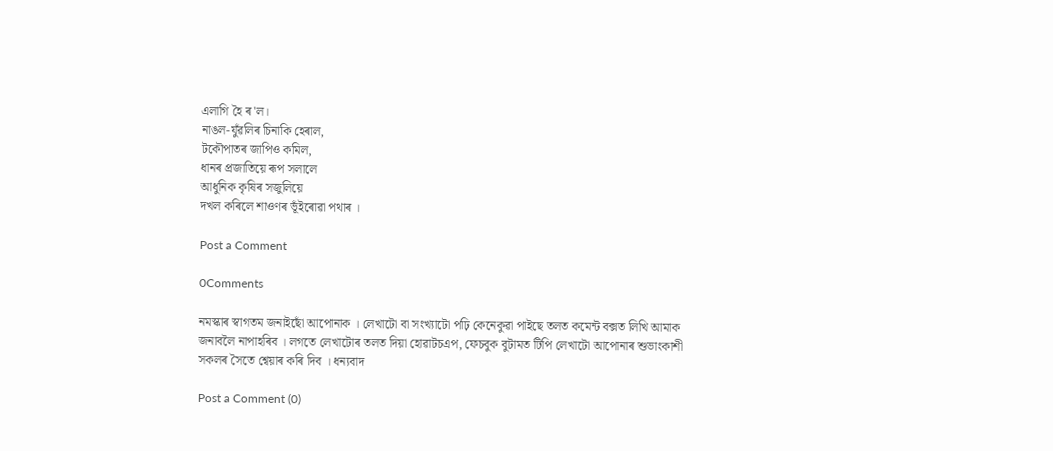এলাগি হৈ ৰ'ল।
নাঙল-যুঁ‌ৱলিৰ চিনাকি হেৰাল,
টকৌপাতৰ জাপিও কমিল,
ধানৰ প্ৰজাতিয়ে ৰূপ সলালে
আধুনিক কৃষিৰ সজুলিয়ে
দখল কৰিলে শাওণৰ ভূঁ‌ইৰোৱা পথাৰ ।

Post a Comment

0Comments

নমস্কাৰ স্বাগতম জনাইছোঁ আপোনাক । লেখাটো বা সংখ্যাটো পঢ়ি কেনেকুৱা পাইছে তলত কমেন্ট বক্সত লিখি আমাক জনাবলৈ নাপাহৰিব । লগতে লেখাটোৰ তলত দিয়া হোৱাটচএপ, ফেচবুক বুটামত টিপি লেখাটো আপোনাৰ শুভাংকাশী সকলৰ সৈতে শ্বেয়াৰ কৰি দিব । ধন্যবাদ

Post a Comment (0)